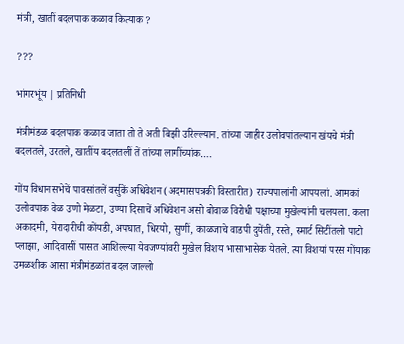मंत्री, खातीं बदलपाक कळाव कित्याक ?

???

भांगरभूंय | प्रतिनिधी

मंत्रीमंडळ बदलपाक कळाव जाता तो ते अती बिझी उरिल्ल्यान. तांच्या जाहीर उलोवपांतल्यान खंयचे मंत्री बदलतले, उरतले, खातींय बदलतलीं तें तांच्या लागींच्यांक….

गोंय विधानसभेचें पावसांतलें वर्सुकें अधिवेशन (अदमासपत्रकी विस्तारीत) राज्यपालांनी आपयलां. आमकां उलोवपाक वेळ उणो मेळटा, उण्या दिसाचें अधिवेशन असो बोवाळ विरोधी पक्षाच्या मुखेल्यांनी चलयला. कला अकादमी, येरादारीची कोंयडी, अपघात, धिरयो, सुणीं, काळजाचे वाडपी दुयेंती, रस्ते, स्मार्ट सिटींतलो पाटो प्लाझा, आदिवासीं पासत आशिल्ल्या येवजण्यांवरी मुखेल विशय भासाभासेक येतले. त्या विशयां परस गोंयाक उमळशीक आसा मंत्रीमंडळांत बदल जाल्लो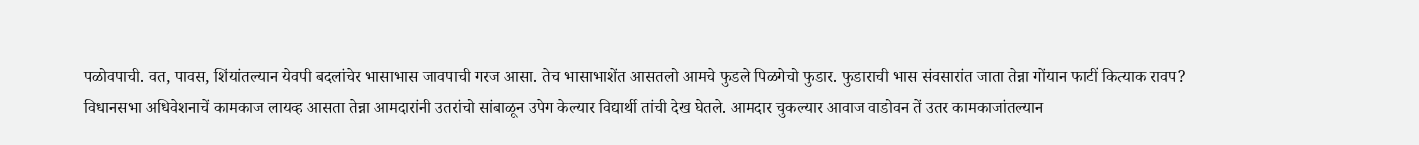पळोवपाची. वत, पावस, शिंयांतल्यान येवपी बदलांचेर भासाभास जावपाची गरज आसा. तेच भासाभाशेंत आसतलो आमचे फुडले पिळगेचो फुडार. फुडाराची भास संवसारांत जाता तेन्ना गोंयान फाटीं कित्याक रावप?
विधानसभा अधिवेशनाचें कामकाज लायव्ह आसता तेन्ना आमदारांनी उतरांचो सांबाळून उपेग केल्यार विद्यार्थी तांची देख घेतले. आमदार चुकल्यार आवाज वाडोवन तें उतर कामकाजांतल्यान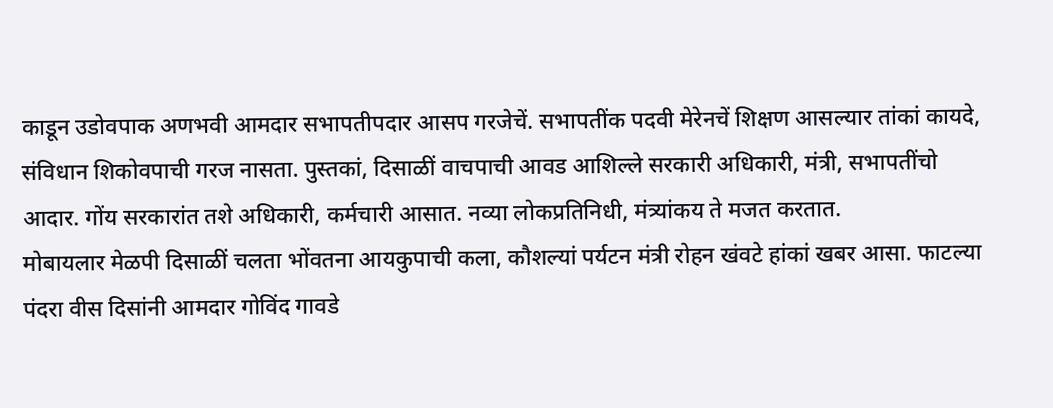काडून उडोवपाक अणभवी आमदार सभापतीपदार आसप गरजेचें. सभापतींक पदवी मेरेनचें शिक्षण आसल्यार तांकां कायदे, संविधान शिकोवपाची गरज नासता. पुस्तकां, दिसाळीं वाचपाची आवड आशिल्ले सरकारी अधिकारी, मंत्री, सभापतींचो आदार. गोंय सरकारांत तशे अधिकारी, कर्मचारी आसात. नव्या लोकप्रतिनिधी, मंत्र्यांकय ते मजत करतात.
मोबायलार मेळपी दिसाळीं चलता भोंवतना आयकुपाची कला, कौशल्यां पर्यटन मंत्री रोहन खंवटे हांकां खबर आसा. फाटल्या पंदरा वीस दिसांनी आमदार गोविंद गावडे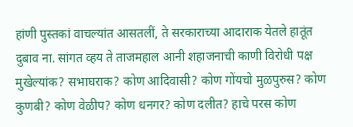हांणी पुस्तकां वाचल्यांत आसतलीं, ते सरकाराच्या आदाराक येतले हातूंत दुबाव ना. सांगत व्हय ते ताजमहाल आनी शहाजनाची काणी विरोधी पक्ष मुखेल्यांक? सभाघराक? कोण आदिवासी? कोण गोंयचो मुळपुरुस? कोण कुणबी? कोण वेळीप? कोण धनगर? कोण दलीत? हाचे परस कोण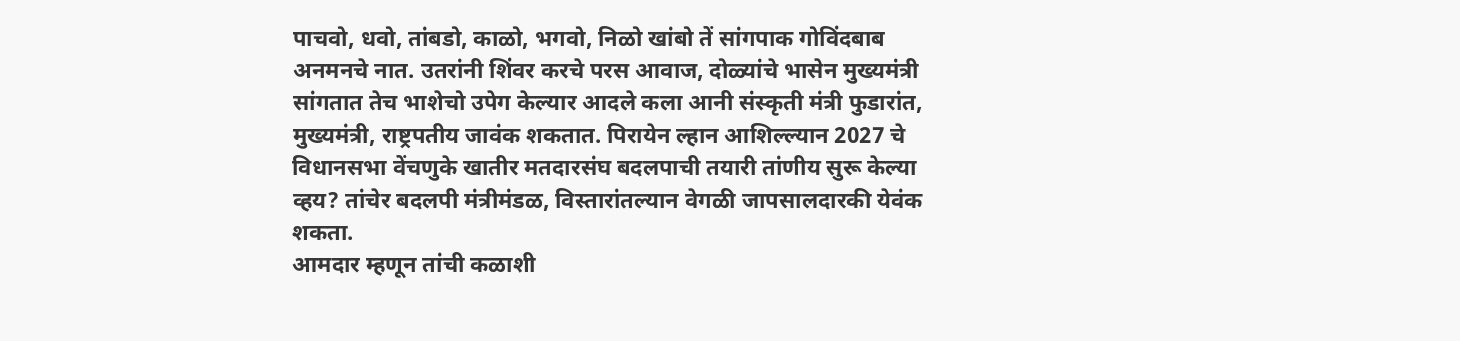पाचवो, धवो, तांबडो, काळो, भगवो, निळो खांबो तें सांगपाक गोविंदबाब अनमनचे नात. उतरांनी शिंवर करचे परस आवाज, दोळ्यांचे भासेन मुख्यमंत्री सांगतात तेच भाशेचो उपेग केल्यार आदले कला आनी संस्कृती मंत्री फुडारांत, मुख्यमंत्री, राष्ट्रपतीय जावंक शकतात. पिरायेन ल्हान आशिल्ल्यान 2027 चे विधानसभा वेंचणुके खातीर मतदारसंघ बदलपाची तयारी तांणीय सुरू केल्या व्हय? तांचेर बदलपी मंत्रीमंडळ, विस्तारांतल्यान वेगळी जापसालदारकी येवंक शकता.
आमदार म्हणून तांची कळाशी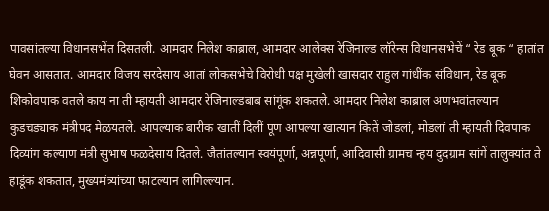पावसांतल्या विधानसभेंत दिसतली. आमदार निलेश काब्राल, आमदार आलेक्स रेजिनाल्ड लॉरेन्स विधानसभेचें “ रेड बूक “ हातांत घेवन आसतात. आमदार विजय सरदेसाय आतां लोकसभेचे विरोधी पक्ष मुखेली खासदार राहुल गांधींक संविधान, रेड बूक शिकोवपाक वतले काय ना ती म्हायती आमदार रेजिनाल्डबाब सांगूंक शकतले. आमदार निलेश काब्राल अणभवांतल्यान कुडचड्याक मंत्रीपद मेळयतले. आपल्याक बारीक खातीं दिलीं पूण आपल्या खात्यान कितें जोडलां, मोडलां ती म्हायती दिवपाक दिव्यांग कल्याण मंत्री सुभाष फळदेसाय दितले. जैतांतल्यान स्वयंपूर्णा, अन्नपूर्णा, आदिवासी ग्रामच न्हय दुदग्राम सांगें तालुक्यांत ते हाडूंक शकतात, मुख्यमंत्र्यांच्या फाटल्यान लागिल्ल्यान.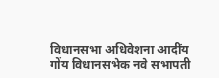विधानसभा अधिवेशना आदींय गोंय विधानसभेक नवे सभापती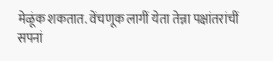मेळूंक शकतात. वेंचणूक लागीं येता तेन्ना पक्षांतरांचीं सपनां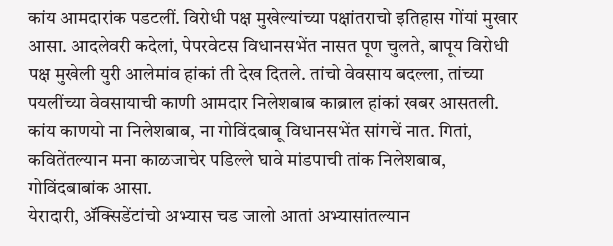कांय आमदारांक पडटलीं. विरोधी पक्ष मुखेल्यांच्या पक्षांतराचो इतिहास गोंयां मुखार आसा. आदलेवरी कदेलां, पेपरवेटस विधानसभेंत नासत पूण चुलते, बापूय विरोधी पक्ष मुखेली युरी आलेमांव हांकां ती देख दितले. तांचो वेवसाय बदल्ला, तांच्या पयलींच्या वेवसायाची काणी आमदार निलेशबाब काब्राल हांकां खबर आसतली. कांय काणयो ना निलेशबाब, ना गोविंदबाबू विधानसभेंत सांगचें नात. गितां, कवितेंतल्यान मना काळजाचेर पडिल्ले घावे मांडपाची तांक निलेशबाब, गोविंदबाबांक आसा.
येरादारी, ॲक्सिडेंटांचो अभ्यास चड जालो आतां अभ्यासांतल्यान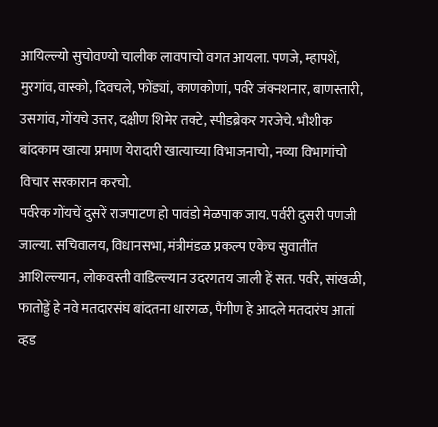आयिल्ल्यो सुचोवण्यो चालीक लावपाचो वगत आयला. पणजे, म्हापशें, मुरगांव, वास्को, दिवचले, फोंड्यां, काणकोणां, पर्वरे जंक्नशनार, बाणस्तारी, उसगांव, गोंयचे उत्तर, दक्षीण शिमेर तक्टे, स्पीडब्रेकर गरजेचे. भौशीक बांदकाम खात्या प्रमाण येरादारी खात्याच्या विभाजनाचो, नव्या विभागांचो विचार सरकारान करचो.
पर्वरेक गोंयचें दुसरें राजपाटण हो पावंडो मेळपाक जाय. पर्वरी दुसरी पणजी जाल्या. सचिवालय, विधानसभा, मंत्रीमंडळ प्रकल्प एकेच सुवातींत आशिल्ल्यान, लोकवस्ती वाडिल्ल्यान उदरगतय जाली हें सत. पर्वरे, सांखळी, फातोड्डें हे नवे मतदारसंघ बांदतना धारगळ, पैंगीण हे आदले मतदारंघ आतां व्हड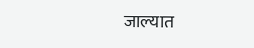जाल्यात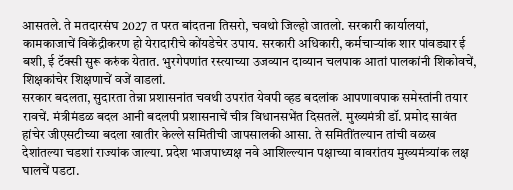आसतले. ते मतदारसंघ 2027 त परत बांदतना तिसरो, चवथो जिल्हो जातलो. सरकारी कार्यालयां, कामकाजाचें विकेंद्रीकरण हो येरादारीचे कोंयडेचेर उपाय. सरकारी अधिकारी, कर्मचाऱ्यांक शार पांवड्यार ई बशी, ई टॅक्सी सुरू करुंक येतात. भुरगेपणांत रस्त्याच्या उजव्यान दाव्यान चलपाक आतां पालकांनी शिकोवचें, शिक्षकांचेर शिक्षणाचें वजें वाडलां.
सरकार बदलता, सुदारता तेन्ना प्रशासनांत चवथी उपरांत येवपी व्हड बदलांक आपणावपाक समेस्तांनी तयार रावचें. मंत्रीमंडळ बदल आनी बदलपी प्रशासनाचें चीत्र विधानसभेंत दिसतलें. मुख्यमंत्री डॉ. प्रमोद सावंत हांचेर जीएसटीच्या बदला खातीर केल्ले समितीची जापसालकी आसा. ते समितींतल्यान तांची वळख देशांतल्या चडशां राज्यांक जाल्या. प्रदेश भाजपाध्यक्ष नवे आशिल्ल्यान पक्षाच्या वावरांतय मुख्यमंत्र्यांक लक्ष घालचें पडटा.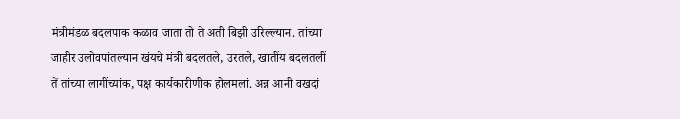मंत्रीमंडळ बदलपाक कळाव जाता तो ते अती बिझी उरिल्ल्यान. तांच्या जाहीर उलोवपांतल्यान खंयचे मंत्री बदलतले, उरतले, खातींय बदलतलीं तें तांच्या लागींच्यांक, पक्ष कार्यकारीणीक होलमलां. अन्न आनी वखदां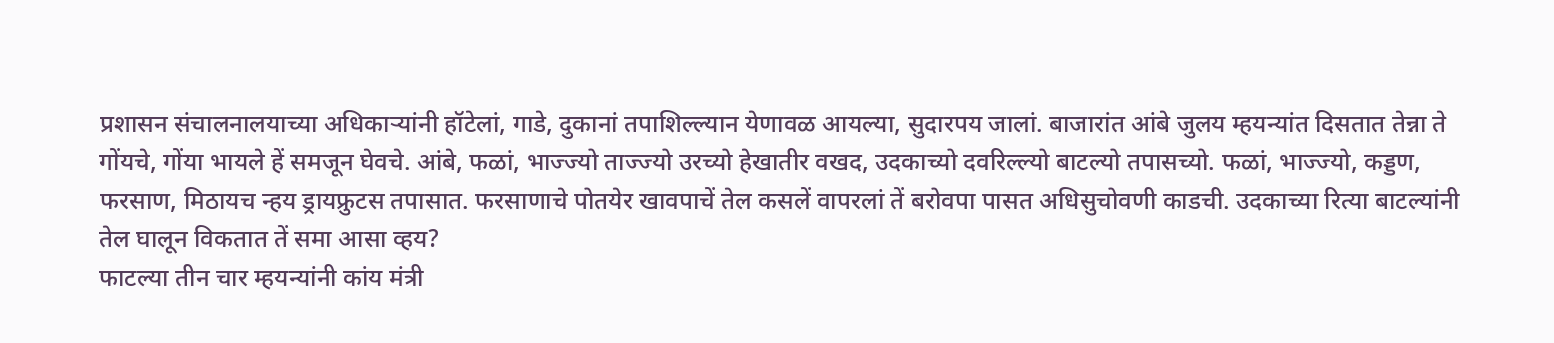प्रशासन संचालनालयाच्या अधिकाऱ्यांनी हॉटेलां, गाडे, दुकानां तपाशिल्ल्यान येणावळ आयल्या, सुदारपय जालां. बाजारांत आंबे जुलय म्हयन्यांत दिसतात तेन्ना ते गोंयचे, गोंया भायले हें समजून घेवचे. आंबे, फळां, भाज्ज्यो ताज्ज्यो उरच्यो हेखातीर वखद, उदकाच्यो दवरिल्ल्यो बाटल्यो तपासच्यो. फळां, भाज्ज्यो, कड्डण, फरसाण, मिठायच न्हय ड्रायफ्रुटस तपासात. फरसाणाचे पोतयेर खावपाचें तेल कसलें वापरलां तें बरोवपा पासत अधिसुचोवणी काडची. उदकाच्या रित्या बाटल्यांनी तेल घालून विकतात तें समा आसा व्हय?
फाटल्या तीन चार म्हयन्यांनी कांय मंत्री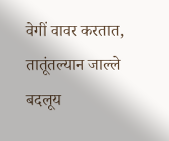वेगीं वावर करतात, तातूंतल्यान जाल्ले बदलूय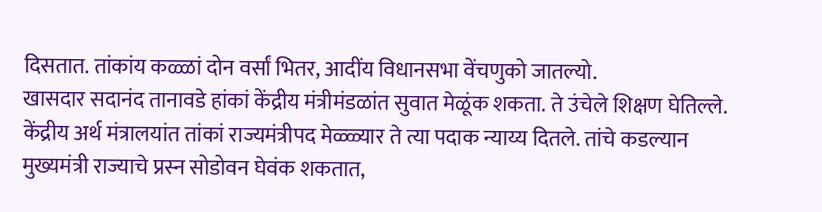दिसतात. तांकांय कळ्ळां दोन वर्सां भितर, आदींय विधानसभा वेंचणुको जातल्यो.
खासदार सदानंद तानावडे हांकां केंद्रीय मंत्रीमंडळांत सुवात मेळूंक शकता. ते उंचेले शिक्षण घेतिल्ले. केंद्रीय अर्थ मंत्रालयांत तांकां राज्यमंत्रीपद मेळ्ळ्यार ते त्या पदाक न्याय्य दितले. तांचे कडल्यान मुख्यमंत्री राज्याचे प्रस्न सोडोवन घेवंक शकतात,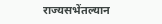राज्यसभेंतल्यान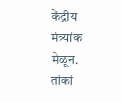केंद्रीय मंत्र्यांक मेळून. तांकां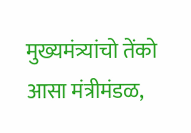मुख्यमंत्र्यांचो तेंको आसा मंत्रीमंडळ,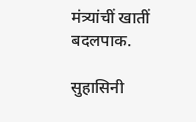मंत्र्यांचीं खातीं बदलपाक.

सुहासिनी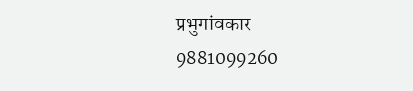प्रभुगांवकार
9881099260